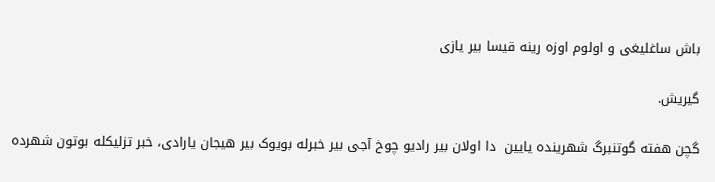باش ساغلیغی و اولوم اوزه رینه قیسا بیر یازی

گیریش.

گچن هفته گوتنبرگ شهرینده یایین  دا اولان بیر رادیو چوخ آجی بیر خبرله بویوک بیر هیجان یارادی، خبر تزلیکله بوتون شهرده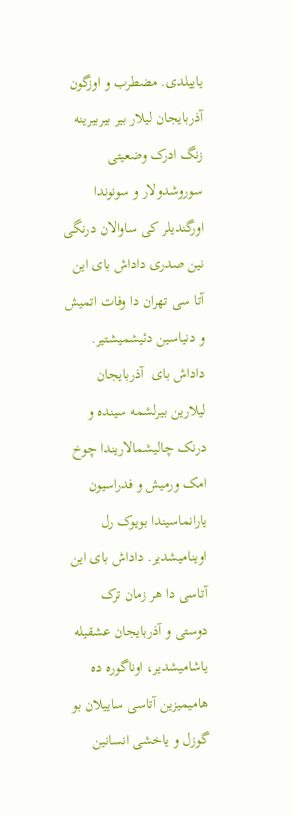یاییلدی. مضطرب و اوزگون آذربایجان لیلار بیر بیربیرینه زنگ ادرک وضعیتی سوروشدولار و سونوندا اورگندیلر کی ساوالان درنگی نین صدری داداش بای این آتا سی تهران دا وفات اتمیش و دنیاسین دئیشمیشتیر. داداش بای  آذربایجان لیلارین بیرلشمه سینده و درنک چالیشمالاریندا چوخ امک ورمیش و فدراسیون یارانماسیندا بویوک رل اوینامیشدیر. داداش بای این آتاسی دا هر زمان ترک دوستی و آذربایجان عشقیله یاشامیشدیر، اوناگوره ده  هامیمیزین آتاسی ساییلان بو گوزل و یاخشی انسانین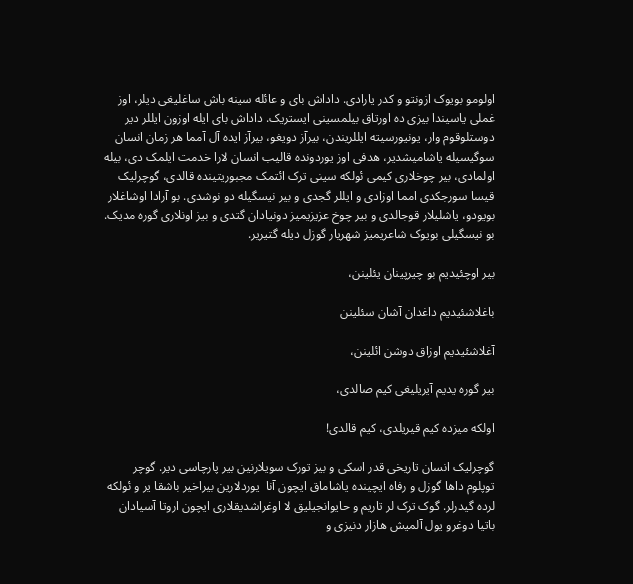اولومو بویوک ازونتو و کدر یارادی. داداش بای و عائله سینه باش ساغلیغی دیلر، اوز غملی یاسیندا بیزی ده اورتاق بیلمسینی ایستریک. داداش بای ایله اوزون ایللر دیر دوستلوقوم وار، یونیورسیته ایللریندن، بیرآز دویغو، بیرآز ایده آل آمما هر زمان انسان سوگیسیله یاشامیشدیر، هدفی اوز یوردونده قالیب انسان لارا خدمت ایلمک دی، بیله اولمادی، بیر چوخلاری کیمی ئولکه سینی ترک ائتمک مجبوریتینده قالدی، گوچرلیک قیسا سورجکدی امما اوزادی و ایللر گجدی و بیر نیسگیله دو نوشدی. بو آرادا اوشاغلار بویودو، یاشلیلار قوجالدی و بیر چوخ عزیزیمیز دونیادان گتدی و بیز اونلاری گوره مدیک. بو نیسگیلی بویوک شاعریمیز شهریار گوزل دیله گتیریر.

بیر اوچئیدیم بو چیرپینان یئلینن،

باغلاشئیدیم داغدان آشان سئلینن

آغلاشئیدیم اوزاق دوشن ائلینن،

بیر گوره یدیم آیریلیغی کیم صالدی،

اولکه میزده کیم قیریلدی، کیم قالدی!

گوچرلیک انسان تاریخی قدر اسکی و بیز تورک سویلارنین بیر پارچاسی دیر. گوچر توپلوم داها گوزل و رفاه ایچینده یاشاماق ایچون آنا  یوردلارین بیراخیر باشقا یر و ئولکه لرده گیدرلر. گوک ترک لر تاریم و حایوانجیلیق لا اوغراشدیقلاری ایچون اروتا آسیادان باتیا دوغرو یول آلمیش هازار دنیزی و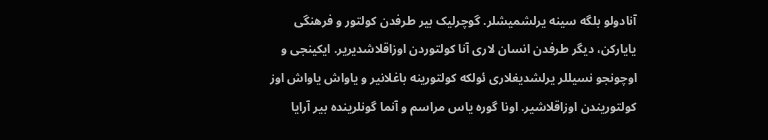آنادولو بلگه سینه یرلشمیشلر. گوچرلیک بیر طرفدن کولتور و فرهنگی یایارکن، دیگر طرفدن انسان لاری آنا کولتوردن اوزاقلاشدیریر. ایکینجی و اوچونجو نسیللر یرلشدیغلاری ئولکه کولتورینه باغلانیر و یاواش یاواش اوز کولتوریندن اوزاقلاشیر. اونا گوره یاس مراسم و آنما گونلرینده بیر آرایا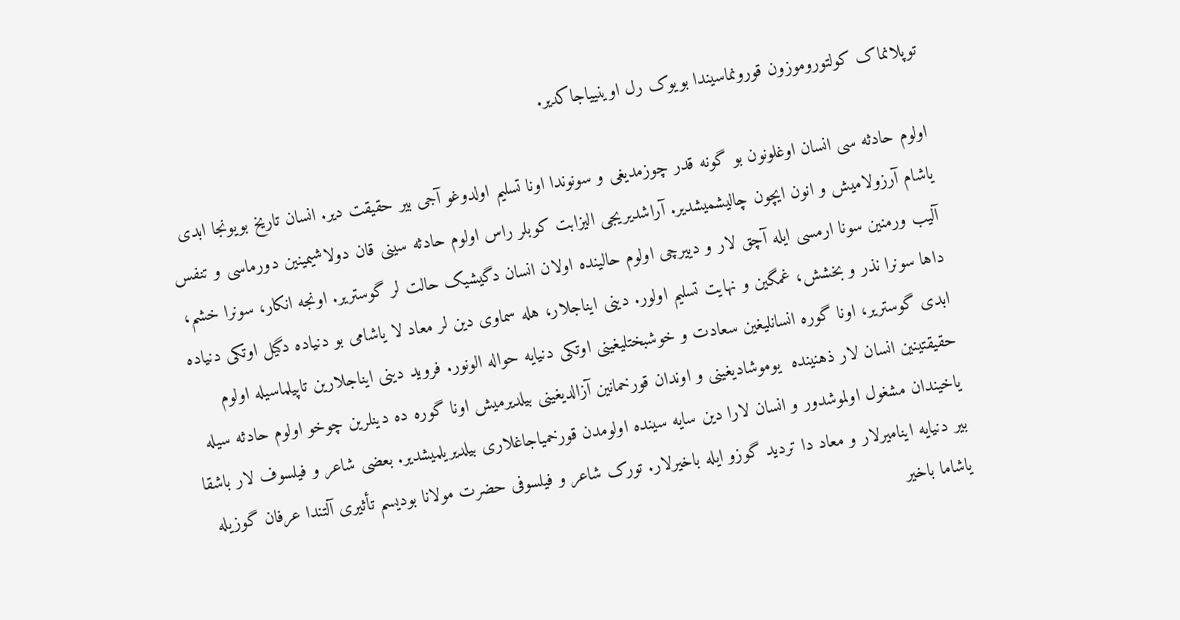توپلانماک کولتوروموزون قورونماسیندا بویوک رل اوینییاجاکدیر.

اولوم حادثه سی انسان اوغلونون بو گونه قدر چوزمدیغی و سونوندا اونا تسلیم اولدوغو آجی بیر حقیقت دیر. انسان تاریخ بویونجا ابدی یاشام آرزولامیش و انون ایچون چالیشمیشدیر. آراشدیریجی الیزابت کوبلر راس اولوم حادثه سینی قان دولاشیمینین دورماسی و تنفس آلیب ورمنین سونا ارمسی ایله آچق لار و دییرچی اولوم حالینده اولان انسان دگیشیک حالت لر گوستریر. اونجه انکار، سونرا خشم، داها سونرا نذر و بخشش، غمگین و نهایت تسلیم اولور. دینی ایناجلار، هله سماوی دین لر معاد لا یاشامی بو دنیاده دگیل اوتکی دنیاده ابدی گوستریر، اونا گوره انسانلیغین سعادت و خوشبختلیغینی اوتکی دنیایه حواله الونور. فروید دینی ایناجلارین تاپیلماسیله اولوم حقیقتینین انسان لار ذهنینده  یوموشادیغینی و اوندان قورخمانین آزالدیغینی بیلدیرمیش اونا گوره ده دینلرین چوخو اولوم حادثه سیله یاخیندان مشغول اولموشدور و انسان لارا دین سایه سینده اولومدن قورخمیاجاغلاری بیلدیریلمیشدیر. بعضی شاعر و فیلسوف لار باشقا بیر دنیایه اینامیرلار و معاد دا تردید گوزو ایله باخیرلار. تورک شاعر و فیلسوفی حضرت مولانا بودیسم تأثیری آلتندا عرفان گوزیله یاشاما باخیر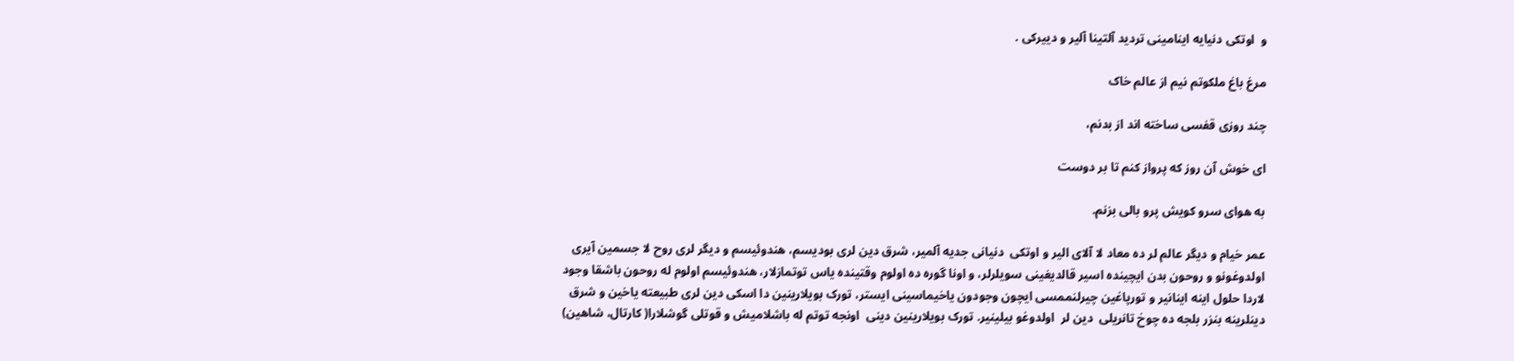و  اوتکی دنیایه اینامینی تردید آلتینا آلیر و دییرکی .

مرغ باغ ملکوتم نیم از عالم خاک

چند روزی قفسی ساخته اند از بدنم،

ای خوش آن روز که پرواز کنم تا بر دوست

به هوای سرو کویش پرو بالی بزنم.

عمر خیام و دیگر عالم لر ده معاد لا آلای الیر و اوتکی  دنیانی جدیه آلمیر، شرق دین لری بودیسم، هندوئیسم و دیگر لری روح لا جسمین آیری اولدوغونو و روحون بدن ایچینده اسیر قالدیغینی سویلرلر، و اونا گوره ده اولوم وقتینده یاس توتمازلار، هندوئیسم اولوم له روحون باشقا وجود لاردا حلول اینه اینانیر و تورپاغین چیرلنممسی ایچون وجودون یاخیماسینی ایستر، تورک بویلارینین دا اسکی دین لری طبیعته یاخین و شرق دینلرینه بنزر بلجه ده چوخ تانریلی  دین لر  اولدوغو بیلینیر. تورک بویلارینین دینی  اونجه توتم له باشلامیش و قوتلی گوشلارا( کارتال، شاهین)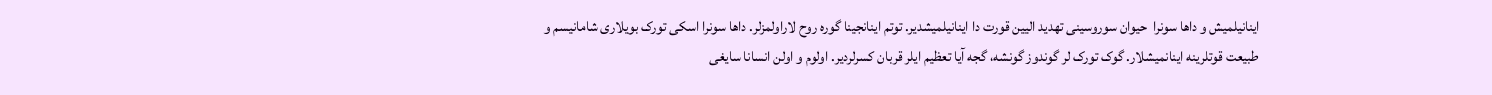اینانیلمیش و داها سونرا  حیوان سوروسینی تهدید الیین قورت دا اینانیلمیشدیر. توتم اینانجینا گوره روح لاراولمزلر. داها سونرا اسکی تورک بویلاری شامانیسم و طبیعت قوتلرینه اینانمیشلار. گوک تورک لر گوندوز گونشه، گجه آیا تعظیم ایلر قربان کسرلردیر. اولوم و اولن انسانا سایغی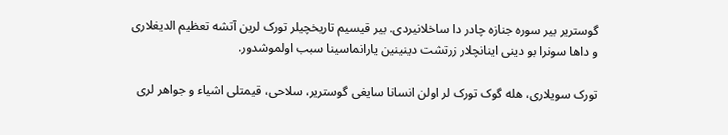گوستریر بیر سوره جنازه چادر دا ساخلانیردی. بیر قیسیم تاریخچیلر تورک لرین آتشه تعظیم الدیغلاری و داها سونرا بو دینی اینانچلار زرتشت دینینین یارانماسینا سبب اولموشدور.

تورک سویلاری، هله گوک تورک لر اولن انسانا سایغی گوستریر، سلاحی، قیمتلی اشیاء و جواهر لری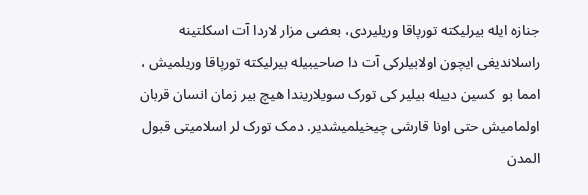جنازه ایله بیرلیکته تورپاقا وریلیردی، بعضی مزار لاردا آت اسکلتینه راسلاندیغی ایچون اولابیلرکی آت دا صاحیبیله بیرلیکته تورپاقا وریلمیش ، امما بو  کسین دییله بیلیر کی تورک سویلاریندا هیچ بیر زمان انسان قربان اولمامیش حتی اونا قارشی چیخیلمیشدیر. دمک تورک لر اسلامیتی قبول المدن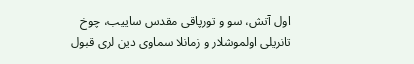اول آتش، سو و تورپاقی مقدس ساییب، چوخ تانریلی اولموشلار و زمانلا سماوی دین لری قبول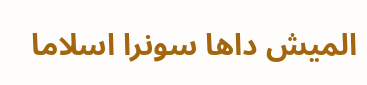المیش داها سونرا اسلاما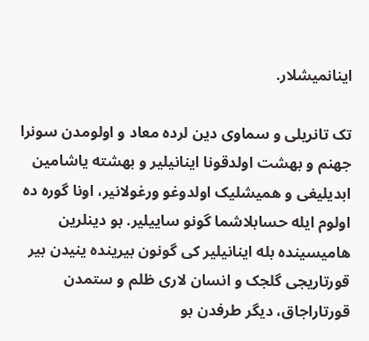اینانمیشلار.

تک تانریلی و سماوی دین لرده معاد و اولومدن سونرا جهنم و بهشت اولدقونا اینانیلیر و بهشته یاشامین ابدیلیغی و همیشلیک اولدوغو ورغولانیر، اونا گوره ده اولوم ایله حسابلاشما گونو ساییلیر. بو دینلرین هامیسینده بله اینانیلیر کی گونون بیرینده ینیدن بیر قورتاریجی گلجک و انسان لاری ظلم و ستمدن قورتاراجاق، دیگر طرفدن بو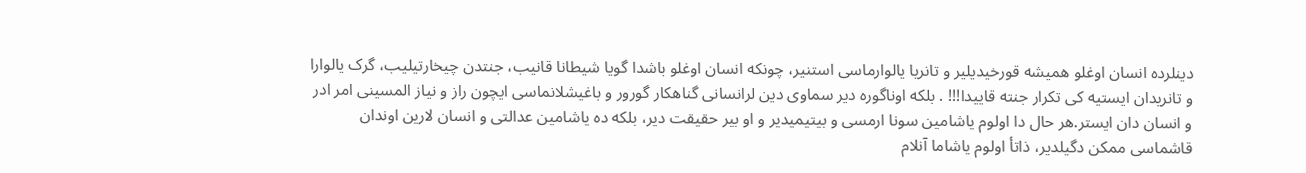دینلرده انسان اوغلو همیشه قورخیدیلیر و تانریا یالوارماسی استنیر، چونکه انسان اوغلو باشدا گویا شیطانا قانیب، جنتدن چیخارتیلیب، گرک یالوارا و تانریدان ایستیه کی تکرار جنته قاییدا!!! . بلکه اوناگوره دیر سماوی دین لرانسانی گناهکار گورور و باغیشلانماسی ایچون راز و نیاز المسینی امر ادر و انسان دان ایستر.هر حال دا اولوم یاشامین سونا ارمسی و بیتیمیدیر و او بیر حقیقت دیر، بلکه ده یاشامین عدالتی و انسان لارین اوندان قاشماسی ممکن دگیلدیر، ذاتأ اولوم یاشاما آنلام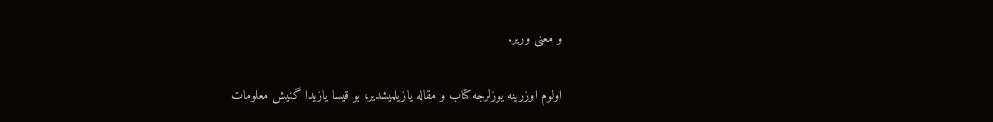و معنی وریر.

اولوم اوزرینه یوزلرجه کتاب و مقاله یازیلمیشدیر، بو قیسا یازیدا گنیش معلومات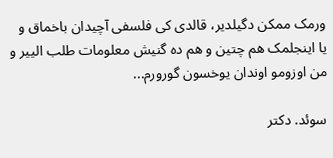ورمک ممکن دگیلدیر، قالدی کی فلسفی آچیدان باخماق و یا اینجلمک هم چتین و هم ده گنیش معلومات طلب الییر و من اوزومو اوندان یوخسون گورورم...

سوئد. دکتر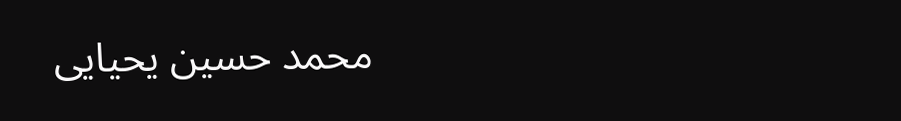محمد حسین یحیایی